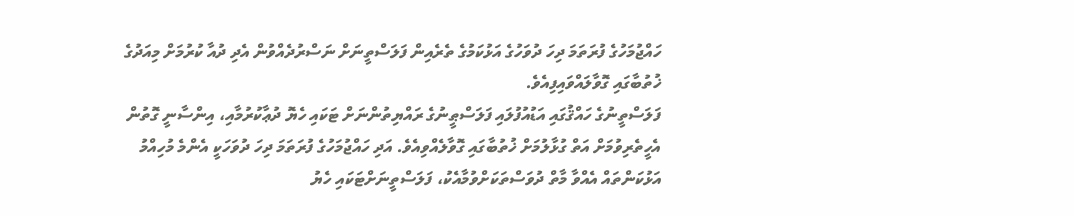ހައްޖުމަހުގެ ފުރަތަމަ ދިހަ ދުވަހުގެ އަޅުކަމުގެ ތެރެއިން ފަލަސްތީނަށް ނަސްރުދެއްވުން އެދި ދުއާ ކުރުމަށް މިއަދުގެ ޚުތުބާގައި ގޮވާލައްވައިފިއެވެ.
ފަލަސްތީނުގެ ހައްޤުގައި އަޑުއުފުލައި ފަލަސްޠީނުގެ ރައްޔިތުންނަށް ޓަކައި ހެޔޮ ދުޢާކުރުމާއި، އިންސާނީ ގޮތުން އެހީތެރިވުމަށް އަތް ގުޅާލުމަށް ޚުތުބާގައި ގޮވާލެއްވިއެވެ. އަދި ހައްޖުމަހުގެ ފުރަތަމަ ދިހަ ދުވަހަކީ އެންމެ މުހިއްމު އަޅުކަންތައް އެއްވާ މާތް ދުވަސްތަކަށްވުމާއެކު، ފަލަސްތީނަށްޓަކައި ހެޔު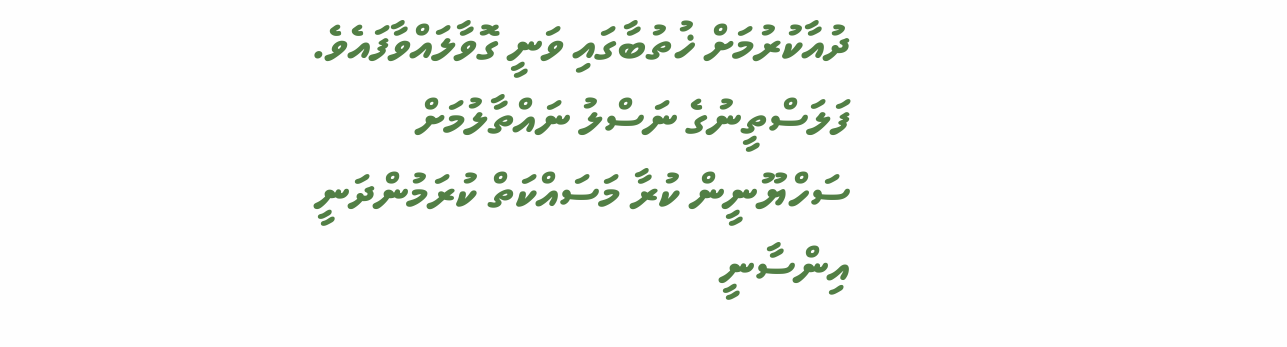ދުއާކުރުމަށް ޚުތުބާގައި ވަނީ ގޮވާލައްވާފައެވެ.
ފަލަސްތީނުގެ ނަސްލު ނައްތާލުމަށް ސަހްޔޫނީން ކުރާ މަސައްކަތް ކުރަމުންދަނީ އިންސާނީ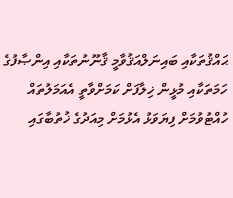ޙައްޤުތަކާއި ބައިނަލްއަޤުވާމީ ޤާނޫނުތަކާއި އިންޞާފުގެ ހަމަތަކާއި މުޅީން ޚިލާފަށް ކަމަށްވާތީ އެއަމަލުތައް ހުއްޓުވުމަށް ފިޔަވަޅު އެޅުމަށް މިއަދުގެ ޚުތުބާގައި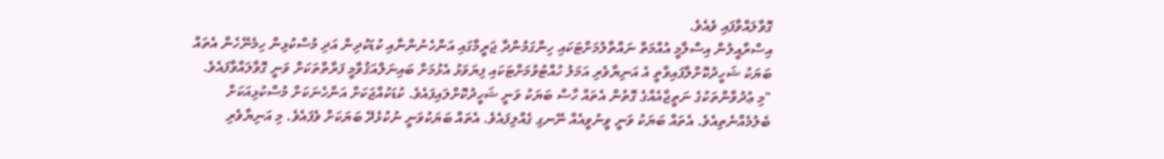ގޮވާލައްވާފައި ވެއެވެ.
އިސްރާއީލުން އިސްލާމީ އުއްމަތް ނައްތާލުމަށްޓަކައި ހިންގަމުންދާ ޖަރީމާގައި އަންހެނުންނާއި ކުޑަކުދިން އަދި މުސްކުޅިން ހިމެނޭހެން އެތައް ބަޔަކު ޝަހީދުކޮށްލާފައިވާތީ އެ އަނިޔާވެރި އަމަލު ހުއްޓުވުމަށްޓަކައި ފިޔަވަޅު އެޅުމަށް ބައިނަލްއަޤުވާމީ ފަރާތްތަކަށް ވަނީ ގޮވާލައްވާފައެވެ.
"މި ޢުދުވާންތަކުގެ ނަތީޖާއެއްގެ ގޮތުން އެތައް ހާސް ބަޔަކު ވަނީ ޝަހީދުކޮށްލައިފައެވެ. ކުޑަކުއްޖަކަށް އަންހެނަކަށް މުސްކުޅިއަކަށް ބެލުމެއްނެތިއެވެ. އެތައް ބަޔަކު ވަނީ ވީނުވީއެއް ނޭނގި ގެއްލިފައެވެ. އެތައް ބަޔަކުވަނީ ނުކުޅެދޭ ބަޔަކަށް ވެފައެވެ. މި އަނިޔާވެރި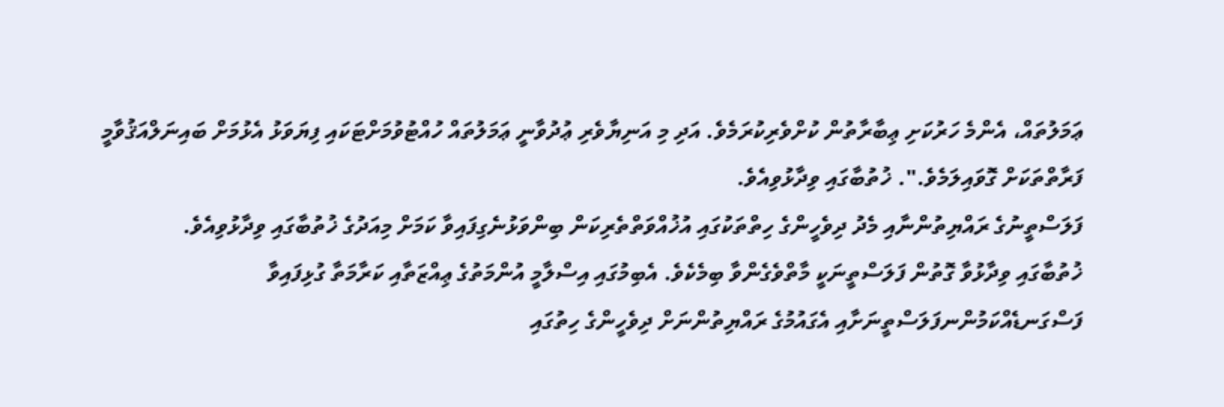ޢަމަލުތައް، އެންމެ ހަރުކަށި ޢިބާރާތުން ކުށްވެރިކުރަމެވެ. އަދި މި އަނިޔާވެރި ޢުދުވާނީ ޢަމަލުތައް ހުއްޓުވުމަށްޓަކައި ފިޔަވަޅު އެޅުމަށް ބައިނަލްއަޤުވާމީ ފަރާތްތަކަށް ގޮވައިލަމެވެ.". ޚުތުބާގައި ވިދާޅުވިއެވެ.
ފަލަސްތީނުގެ ރައްޔިތުންނާއި މެދު ދިވެހީންގެ ހިތްތަކުގައި އުޚުއްވަތްތެރިކަން ބިންވަޅުނެގިފައިވާ ކަމަށް މިއަދުގެ ޚުތުބާގައި ވިދާޅުވިއެވެ.
ޚުތުބާގައި ވިދާޅުވާ ގޮތުން ފަލަސްތީނަކީ މާތްވެގެންވާ ބިމެކެވެ. އެބިމުގައި އިސްލާމީ އުންމަތުގެ ޢިއްޒަތާއި ކަރާމަތާ ގުޅިފައިވާ ފަސްގަނޑެއްކަމުންނފަލަސްތީނަށާއި އެގައުމުގެ ރައްޔިތުންނަށް ދިވެހީންގެ ހިތުގައި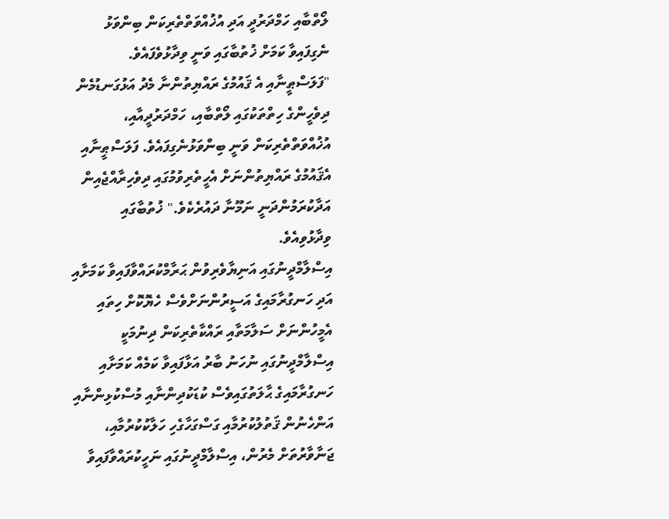ލޯތްބާއި ހަމްދަރުދީ އަދި އުޚުއްވަތްތެރިކަން ބިންވަޅު ނެގިފައިވާ ކަމަށް ޚުތުބާގައި ވަނީ ވިދާޅުވެފައެވެ.
"ފަލަސްޠީނާއި އެ ޤައުމުގެ ރައްޔިތުންނާ މެދު އަޅުގަނޑުމެން ދިވެހީންގެ ހިތްތަކުގައި ލޯތްބާއި، ހަމްދަރުދީއާއި، އުޚުއްވަތްތެރިކަން ވަނީ ބިންވަޅުނެގިފައެވެ. ފަލަސްޠީނާއި އެޤައުމުގެ ރައްޔިތުންނަށް އެހީތެރިވުމުގައި ދިވެހިރާއްޖެއިން އަދާކުރަމުންދަނީ ނަމޫނާ ދައުރެކެވެ." ޚުތުބާގައި ވިދާޅުވިއެވެ.
އިސްލާމްދީނުގައި އަނިޔާވެރިވުން ޙަރާމްކުރައްވާފައިވާ ކަމަށާއި އަދި ހަނގުރާމައިގެ އަސީރުންނަށްވެސް ހެޔޮކޮށް ހިތައި އެމީހުންނަށް ސަލާމަތާއި ރައްކާތެރިކަން ދިނުމަކީ އިސްލާމްދީނުގައި ނުހަނު ބާރު އަޅާފައިވާ ކަމެއް ކަމަށާއި ހަނގުރާމައިގެ ޙާލަތުގައިވެސް ކުޑަކުދިންނާއި މުސްކުޅިންނާއި އަންހެނުން ޤަތުލުކުރުމާއި ގަސްގަހާގެހި ހަލާކުކުރުމާއި، ޖަނާވާރުތަށް މެރުން، އިސްލާމްދީނުގައި ނަހީކުރައްވާފައިވާ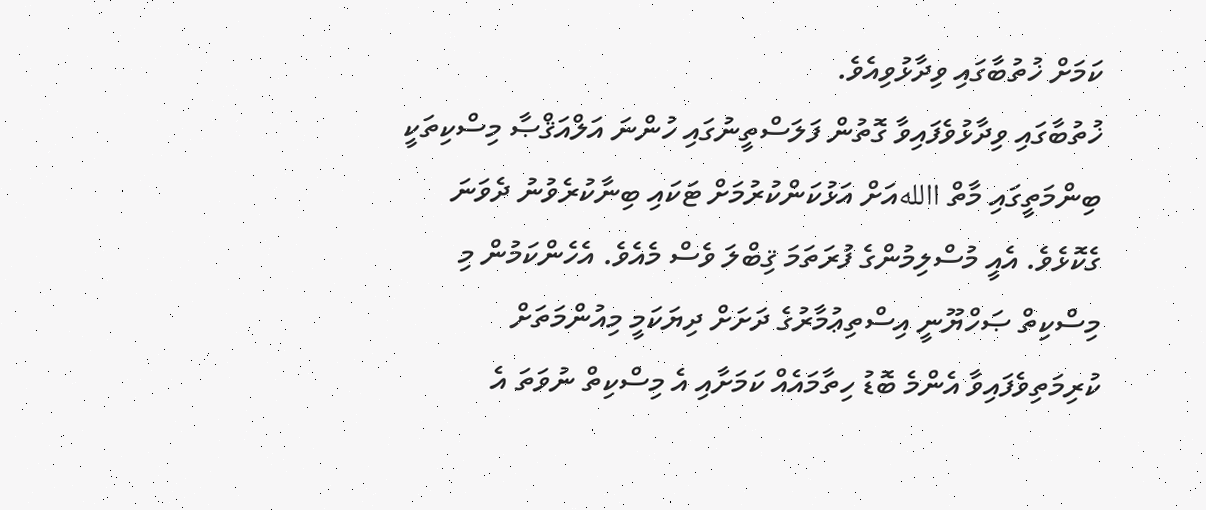ކަމަށް ޚުތުބާގައި ވިދާޅުވިއެވެ.
ޚުތުބާގައި ވިދާޅުވެފައިވާ ގޮތުން ފަލަސްތީނުގައި ހުންނަ އަލްއަޤްޞާ މިސްކިތަކީ ބިންމަތީގައި މާތް االلهއަށް އަޅުކަންކުރުމަށް ޓަކައި ބިނާކުރެވުނު ދެވަނަ ގެކޮޅެވެ. އެއީ މުސްލިމުންގެ ފުރަތަމަ ޤިބްލަ ވެސް މެއެވެ. އެހެންކަމުން މި މިސްކިތް ޞަހްޔޫނީ އިސްތިޢުމާރުގެ ދަށަށް ދިޔަކަމީ މިއުންމަތަށް ކުރިމަތިވެފައިވާ އެންމެ ބޮޑު ހިތާމައެއް ކަމަށާއި އެ މިސްކިތް ނުވަތަ އެ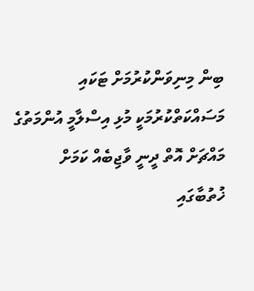ބިން މިނިވަންކުރުމަށް ޓަކައި މަސައްކަތްކުރުމަކީ މުޅި އިސްލާމީ އުންމަތުގެ މައްޗަށް އޮތް ދީނީ ވާޖިބެއް ކަމަށް ޚުތުބާގައި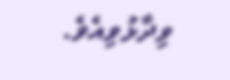ވިދާޅުވިއެވެ.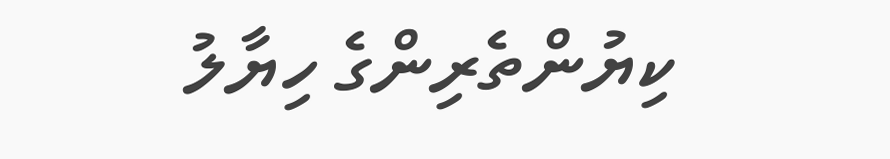ކިޔުންތެރިންގެ ހިޔާލު